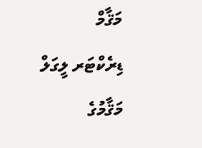މަޤާމް
ޑިރެކްޓަރ ލީގަލް
މަޤާމުގެ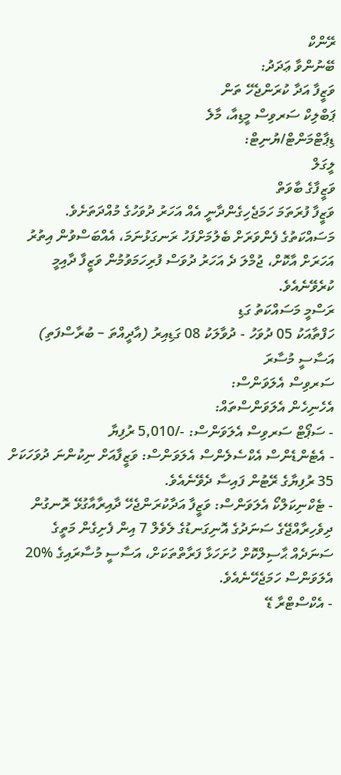ރޭންކް
ބޭނުންވާ ޢަދަދު:
ވަޒީފާ އަދާ ކުރަންޖެހޭ ތަން
ޕަބްލިކް ސަރވިސް މީޑިއާ، މާލެ
ޑިޕާޓްމަންޓް/ޔުނިޓް:
ލީގަލް
ވަޒީފާގެ ބާވަތް
ވަޒީފާ ފުރަތަމަ ހަމަޖެހިގެންދާނީ އެއް އަހަރު ދުވަހުގެ މުއްދަތަށެވެ. މަސައްކަތުގެ ފެންވަރަށް ބެލުމަށްފަހު ރަނގަޅުނަމަ، އެއްބަސްވުން އިތުރު އަހަރަށް އާކޮށް، ޖުމްލަ ދެ އަހަރު ދުވަސް ފުރިހަމަވުމުން ވަޒީފާ ދާއިމީ ކުރެވޭނެއެވެ.
ރަސްމީ މަސައްކަތު ގަޑި
ހަފްތާއަކު 05 ދުވަހު - ދުވާލަކު 08 ގަޑިއިރު (އާދީއްތަ – ބުރާސްފަތި)
އަސާސީ މުސާރަ
ސަރވިސް އެލަވަންސް:
އެހެނިހެން އެލަވަންސްތައް:
- ސަޕޯޓް ސަރވިސް އެލަވަންސް: -/5,010 ރުފިޔާ
- އެޓެންޑެންސް އެކްސެލެންސް އެލަވަންސް: ވަޒީފާއަށް ނިކުންނަ ދުވަހަކަށް 35 ރުފިޔާގެ ރޭޓުން ފައިސާ ދެވޭނެއެވެ.
- ޓެކްނިކަލްކޯ އެލަވަންސް: ވަޒީފާ އަދާކުރަންޖެހޭ ދާއިރާއާގުޅޭ ރޮނގުން ދިވެހިރާއްޖޭގެ ސަނަދުގެ އޮނިގަނޑުގެ ލެވެލް 7 އިން ފެށިގެން މަތީގެ ސަނަދެއް ޙާސިލްކޮށް ހުށަހަޅާ ފަރާތްތަކަށް، އަސާސީ މުސާރައިގެ %20 އެލަވަންސް ހަމަޖެހޭނެއެވެ.
- އެކްސްޓްރާ ޑޭ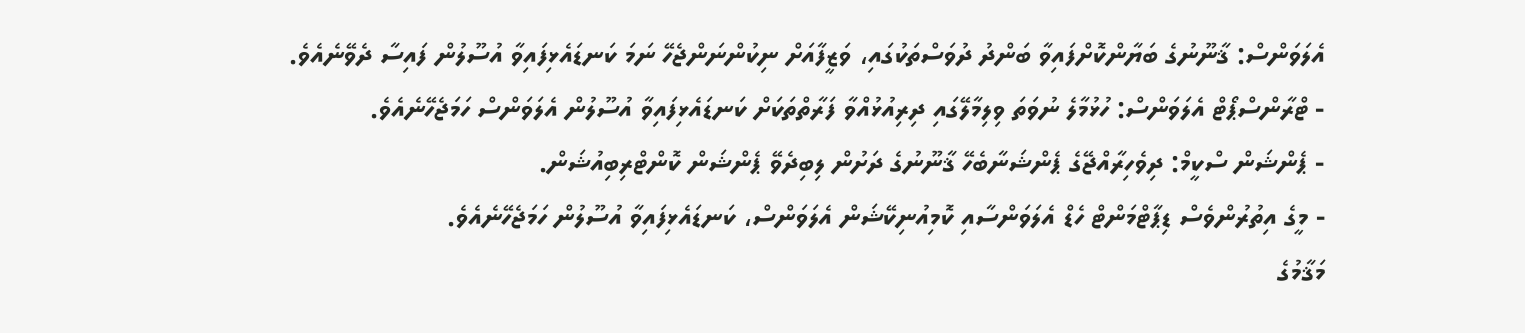އެލަވަންސް: ޤާނޫނުގެ ބަޔާންކޮށްފައިވާ ބަންދު ދުވަސްތަކުގައި، ވަޒީފާއަށް ނިކުންނަންޖެހޭ ނަމަ ކަނޑައެޅިފައިވާ އުސޫލުން ފައިސާ ދެވޭނެއެވެ.
- ޓްރާންސްޕޯޓް އެލަވަންސް: ހުޅުމާލެ ނުވަތަ ވިލިމާލޭގައި ދިރިއުޅުއްވާ ފަރާތްތަކަށް ކަނޑައެޅިފައިވާ އުސޫލުން އެލަވަންސް ހަމަޖެހޭނެއެވެ.
- ޕެންޝަން ސްކީމް: ދިވެހިރާއްޖޭގެ ޕެންޝަނާބެހޭ ޤާނޫނުގެ ދަށުން ލިބިދެވޭ ޕެންޝަން ކޮންޓްރިބިއުޝަން.
- މީގެ އިތުރުންވެސް ޑިޕާޓްމަންޓް ހެޑް އެލަވަންސާއި ކޮމިއުނިކޭޝަން އެލަވަންސް، ކަނޑައެޅިފައިވާ އުސޫލުން ހަމަޖެހޭނެއެވެ.
މަޤާމުގެ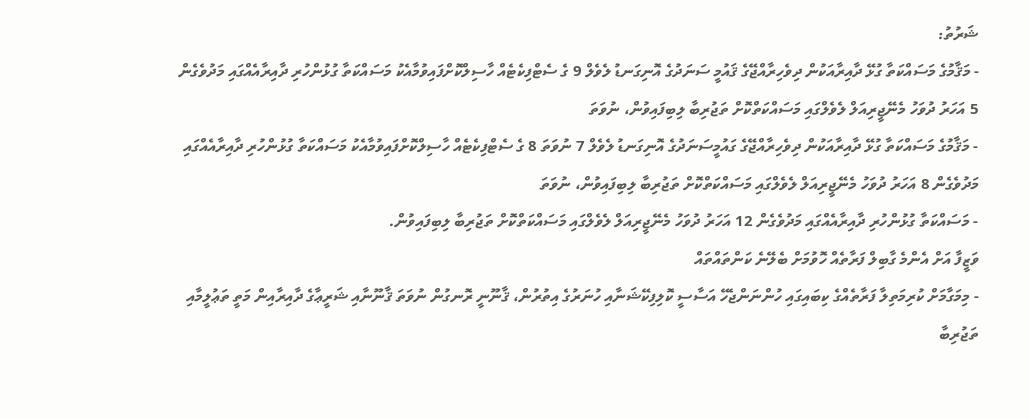ޝަރުތު:
- މަޤާމުގެ މަސައްކަތާ ގުޅޭ ދާއިރާއަކުން ދިވެހިރާއްޖޭގެ ޤައުމީ ސަނަދުގެ އޮނިގަނޑު ލެވެލް 9 ގެ ސެޓްފިކެޓެއް ހާސިލްކޮށްފައިވުމާއެކު މަސައްކަތާ ގުޅުންހުރި ދާއިރާއެއްގައި މަދުވެގެން 5 އަހަރު ދުވަހު މެނޭޖީރިއަލް ލެވެލްގައި މަސައްކަތްކޮށް ތަޖުރިބާ ލިބިފައިވުން، ނުވަތަ
- މަޤާމުގެ މަސައްކަތާ ގުޅޭ ދާއިރާއަކުން ދިވެހިރާއްޖޭގެ ގައުމީސަނަދުގެ އޮނިގަނޑު ލެވެލް 7 ނުވަތަ 8 ގެ ސެޓްފިކެޓެއް ހާސިލްކޮށްފައިވުމާއެކު މަސައްކަތާ ގުޅުންހުރި ދާއިރާއެއްގައި މަދުވެގެން 8 އަހަރު ދުވަހު މެނޭޖީރިއަލް ލެވެލްގައި މަސައްކަތްކޮށް ތަޖުރިބާ ލިބިފައިވުން، ނުވަތަ
- މަސައްކަތާ ގުޅުންހުރި ދާއިރާއެއްގައި މަދުވެގެން 12 އަހަރު ދުވަހު މެނޭޖީރިއަލް ލެވެލްގައި މަސައްކަތްކޮށް ތަޖުރިބާ ލިބިފައިވުން.
ވަޒީފާ އަށް އެންމެ ގާބިލް ފަރާތެއް ހޮވުމަށް ބެލޭނެ ކަންތައްތައް
- މިމަގާމަށް ކުރިމަތިލާ ފަރާތެއްގެ ކިބައިގައި ހުންނަންޖެހޭ އަސާސީ ކޮލިފިކޭޝަނާއި ހުނަރުގެ އިތުރުން، ޤާނޫނީ ރޮނގުން ނުވަތަ ޤާނޫނާއި ޝަރީޢާގެ ދާއިރާއިން މަތީ ތަޢުލީމާއި ތަޖުރިބާ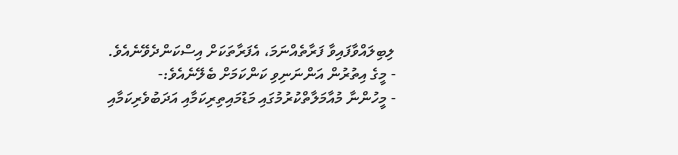ލިބިލައްވާފައިވާ ފަރާތެއްނަމަ، އެފަރާތަކަށް އިސްކަންދެވޭނެއެވެ.
- މީގެ އިތުރުން އަންނަނިވި ކަންކަމަށް ބެލޭނެއެވެ:-
- މީހުންނާ މުއާމަލާތްކުރުމުގައި މަޑުމައިތިރިކަމާއި އަދަބުވެރިކަމާއި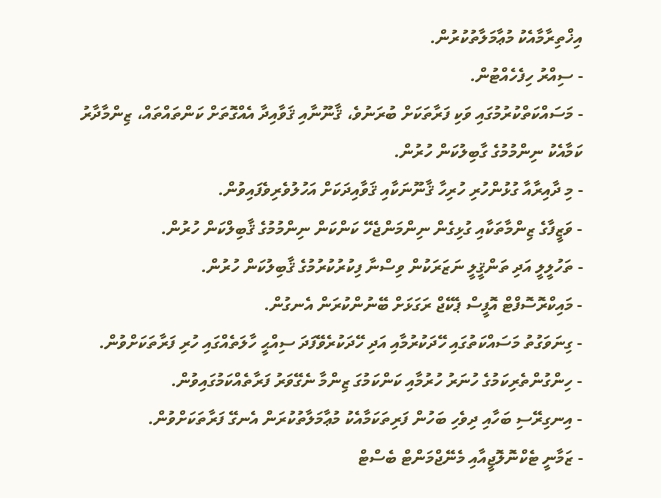އިޚްތިރާމާއެކު މުޢާމަލާތުކުރުން.
- ސިއްރު ހިފެހެއްޓުން.
- މަސައްކަތްކުރުމުގައި ވަކި ފަރާތަކަށް ބުރަނުވެ، ޤާނޫނާއި ޤަވާއިދާ އެއްގޮތަށް ކަންތައްތައް، ޒިންމާދާރު ކަމާއެކު ނިންމުމުގެ ގާބިލުކަން ހުރުން.
- މި ދާއިރާއާ ގުޅުންހުރި ހުރިހާ ޤާނޫނަކާއި ޤަވާއިދަކަށް އަހުލުވެރިވެފައިވުން.
- ވަޒީފާގެ ޒިންމާތަކާއި ގުޅިގެން ނިންމަންޖެހޭ ކަންކަން ނިންމުމުގެ ޤާބިލްކަން ހުރުން.
- ތަހުލީލީ އަދި ތަންޤީލީ ނަޒަރަކުން ވިސްނާ ފިކުރުކުރުމުގެ ޤާބިލުކަން ހުރުން.
- މައިކްރޮސޮފްޓް އޮފީސް ޕެކޭޖް ރަގަޅަށް ބޭނުންކުރަން އެނގުން.
- ގިނަވަގުތު މަސައްކަތުގައި ހޭދަކުރުމާއި އަދި ހޭދަކުރެވޭފަދަ ސިއްޙީ ހާލަތެއްގައި ހުރި ފަރާތަކަށްވުން.
- ހިންގުންތެރިކަމުގެ ހުނަރު ހުރުމާއި ކަންކަމުގަ ޒިންމާ ނެގޭވަރު ފަރާތެއްކަމުގައިވުން.
- އިނގިރޭސި ބަހާއި ދިވެހި ބަހުން ފަރިތަކަމާއެކު މުޢާމަލާތުކުރަން އެނގޭ ފަރާތަކަށްވުން.
- ޒަމާނީ ޓެކްނޮލޮޖީއާއި މެނޭޖްމަންޓް ބެސްޓް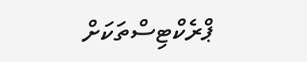ޕްރެކްޓިސްތަކަށް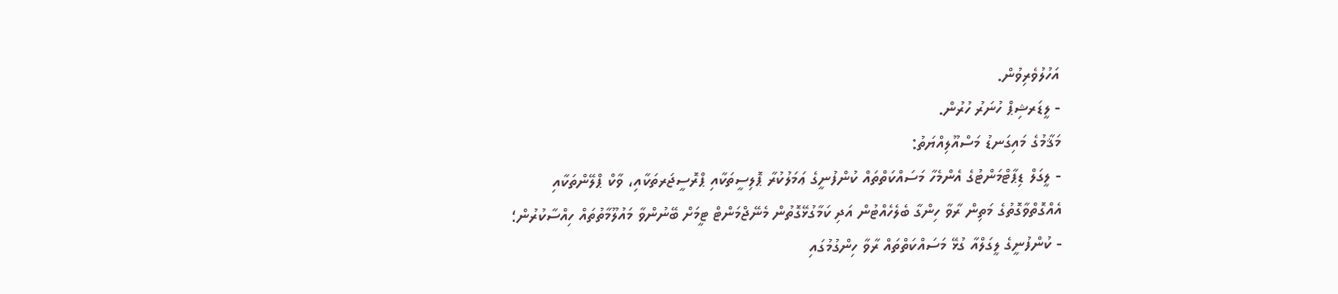އަހުލުވެރިވުން.
- ލީޑަރޝިޕް ހުނަރު ހުރުން.
މަޤާމުގެ މައިގަނޑު މަސްއޫލިއްޔަތު:
- ލީގަލް ޑިޕާޓްމަންޓުގެ އެންމެހާ މަސައްކަތްތައް ކުންފުނީގެ ޢަމަލުކުރާ ޕޮލިސީތަކާއި ޕްރޮސީޖަރތަކާއި، ވާކް ޕްލޭންތަކާއި އެއްގޮތްވާގޮތުގެ މަތިން ރާވާ ހިންގާ ބެލެހެއްޓުން އަދި ކަމާގުޅޭގޮތުން މެނޭޖްމަންޓް ޓީމަށް ބޭނުންވާ މައުލޫމާތުތައް ހިއްސާކުރުން؛
- ކުންފުނީގެ ލީގަލްއާ ގުޅޭ މަސައްކަތްތައް ރާވާ ހިންގުމުގައި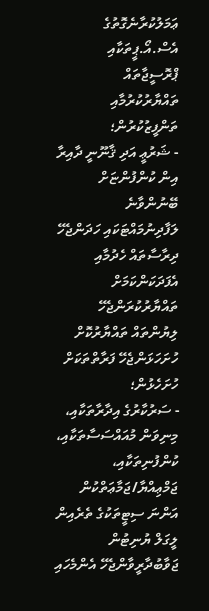ޢަމަލުކުރާނެގޮތުގެ އެސް.އޯ.ޕީތަކާއި ޕްރޮސީޖާތައް ތައްޔާރުކުރުމާއި ތަންފީޒުކުރުން؛
- ޝަރުޢީ އަދި ޤާނޫނީ ދާއިރާ އިން ކުންފުންޏަށް ބޭނުންވާނެ ލަފާދިނުމައްޓަކައި ހަދަންޖެހޭ ދިރާސާތައް ހެދުމާއި އެފަދަކަންކަމަށް ތައްޔާރުކުރަންޖެހޭ ލިޔުންތައް ތައްޔާރުކޮށް ހުށަހަޅަންޖެހޭ ފަރާތްތަކަށް ހުށަހެޅުން؛
- ސަރުކާރުގެ އިދާރާތަކާއި، މިނިވަން މުއައްސަސާތަކާއި، ކުންފުނިތަކާއި، ޖަމްޢިއްޔާ/ޖަމާޢަތްކުން އަންނަ ސިޓީތަކުގެ ތެރެއިން ލީގަލް ޔުނިޓުން ޖަވާބުދާރީވާންޖެހޭ އެންމެހައި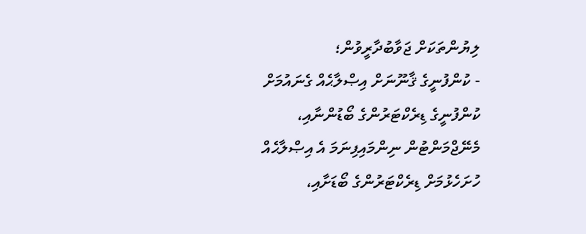ލިޔުންތަކަށް ޖަވާބުދާރީވުން؛
- ކުންފުނީގެ ޤާނޫނަށް އިޞްލާޙެއް ގެނައުމަށް ކުންފުނީގެ ޑިރެކްޓަރުންގެ ބޯޑުންނާއި، މެނޭޖްމަންޓުން ނިންމައިފިނަމަ އެ އިޞްލާޙެއް ހުށަހެޅުމަށް ޑިރެކްޓަރުންގެ ބޯޑަށާއި،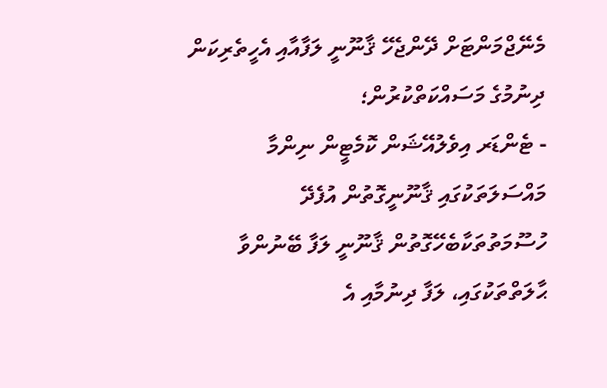މެނޭޖްމަންޓަށް ދޭންޖެހޭ ޤާނޫނީ ލަފާއާއި އެހީތެރިކަން ދިނުމުގެ މަސައްކަތްކުރުން؛
- ޓެންޑަރ އިވެލުއޭޝަން ކޮމެޓީން ނިންމާ މައްސަލަތަކުގައި ޤާނޫނީގޮތުން އުފެދޭ ހުސޫމަތުތަކާބެހޭގޮތުން ޤާނޫނީ ލަފާ ބޭނުންވާ ޙާލަތްތަކުގައި، ލަފާ ދިނުމާއި އެ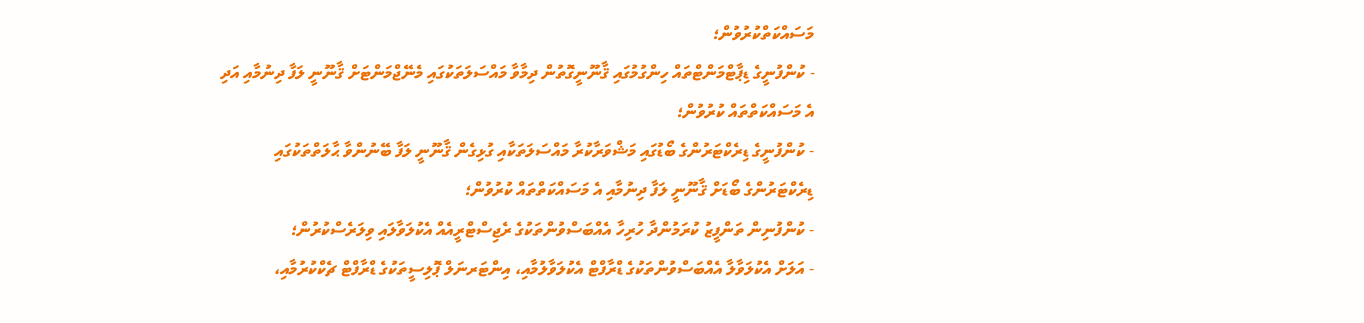މަސައްކަތްކުރުވުން؛
- ކުންފުނީގެ ޑިޕާޓްމަންޓްތައް ހިންގުމުގައި ޤާނޫނީގޮތުން ދިމާވާ މައްސަލަތަކުގައި މެނޭޖްމަންޓަށް ޤާނޫނީ ލަފާ ދިނުމާއި އަދި އެ މަސައްކަތްތައް ކުރުވުން؛
- ކުންފުނީގެ ޑިރެކްޓަރުންގެ ބޯޑުގައި މަޝްވަރާކުރާ މައްސަލަތަކާއި ގުޅިގެން ޤާނޫނީ ލަފާ ބޭނުންވާ ޙާލަތްތަކުގައި ޑިރެކްޓަރުންގެ ބޯޑަށް ޤާނޫނީ ލަފާ ދިނުމާއި އެ މަސައްކަތްތައް ކުރުވުން؛
- ކުންފުނިން ތަންފީޒު ކުރަމުންދާ ހުރިހާ އެއްބަސްވުންތަކުގެ ރެޖިސްޓްރީއެއް އެކުލަވާލައި ވިލަރެސްކުރުން؛
- އަލަށް އެކުލަވާލާ އެއްބަސްވުންތަކުގެ ޑްރާފްޓް އެކުލަވާލުމާއި، އިންޓަރނަލް ޕޮލިސީތަކުގެ ޑްރާފްޓް ޗެކްކުރުމާއި،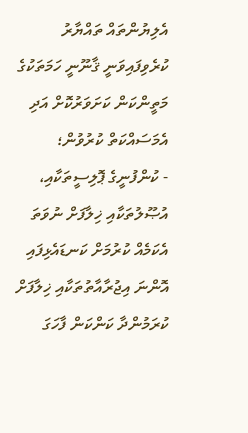އެލިޔުންތައް ތައްޔާރު ކުރެވިފައިވަނީ ޤާނޫނީ ހަމަތަކުގެ މަތީންކަން ކަށަވަރުކޮށް އަދި އެމަސައްކަތް ކުރުވުން؛
- ކުންފުނީގެ ޕޮލިސީތަކާއި، އުޞޫލުތަކާއި ޚިލާފަށް ނުވަތަ އެކަމެއް ކުރުމަށް ކަނޑައެޅިފައި އޮންނަ އިޖުރާއާތުތަކާއި ޚިލާފަށް ކުރަމުންދާ ކަންކަން ފާހަގަ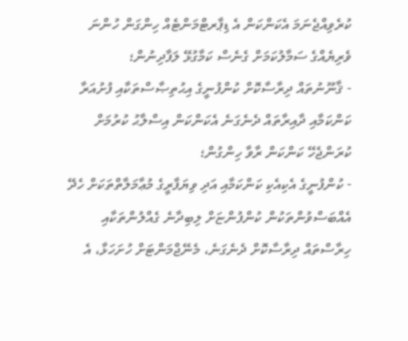ކުރެވިއްޖެނަމަ އެކަންކަން އެ ޑިޕާރޓްމަންޓެއް ހިންގަން ހުންނަ ވެރިޔެއްގެ ސަމާލުކަމަށް ގެނެސް ކަމާގުޅޭ ލަފާދިނުން؛
- ޤާނޫނުތައް ދިރާސާކޮށް ކުންފުނީގެ އިޙުތިޞާސްތަކާއި ފުށުއަރާ ކަންކަމާއި ދާއިރާތައް ދެނެގަނެ އެކަންކަން އިސްލާޙު ކުރުމަށް ކުރަންޖެހޭ ކަންކަން ރާވާ ހިންގުން؛
- ކުންފުނީގެ އެކިއެކި ކަންކަމާއި އަދި ވިޔަފާރީގެ މުޢާމަލާތްތަކަށް ހެދޭ އެއްބަސްވުންތަކުން ކުންފުންޏަށް ލިބިދާނެ ގެއްލުންތަކާއި ހިރާސްތައް ދިރާސާކޮށް ދެނެގަނެ، މެނޭޖްމަންޓަށް ހުށަހަޅާ، އެ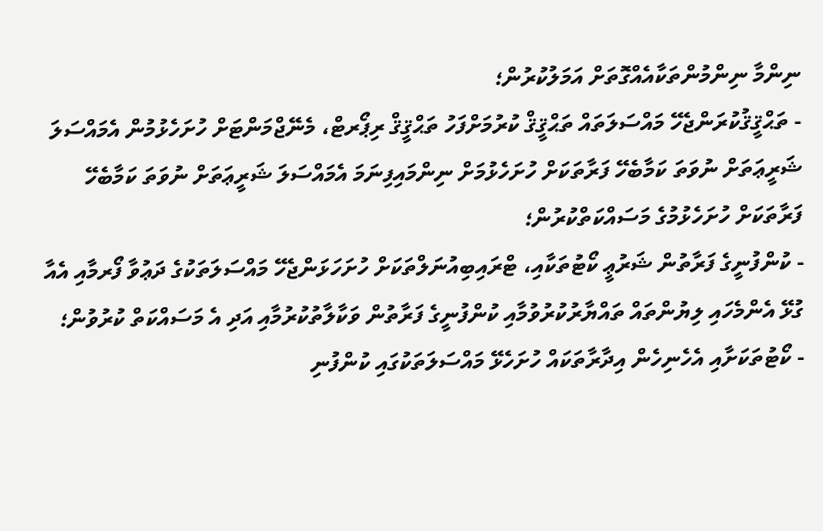ނިންމާ ނިންމުންތަކާއެއްގޮތަށް އަމަލުކުރުން؛
- ތަޙްޤީޤުކުރަންޖެހޭ މައްސަލަތައް ތަޙްޤީޤް ކުރުމަށްފަހު ތަޙްޤީޤް ރިޕޯރޓް، މެނޭޖްމަންޓަށް ހުށަހެޅުމުން އެމައްސަލަ ޝަރީޢަތަށް ނުވަތަ ކަމާބެހޭ ފަރާތަކަށް ހުށަހެޅުމަށް ނިންމައިފިނަމަ އެމައްސަލަ ޝަރީޢަތަށް ނުވަތަ ކަމާބެހޭ ފަރާތަކަށް ހުށަހެޅުމުގެ މަސައްކަތްކުރުން؛
- ކުންފުނީގެ ފަރާތުން ޝަރުޢީ ކޯޓުތަކާއި، ޓްރައިބިއުނަލްތަކަށް ހުށަހަޅަންޖެހޭ މައްސަލަތަކުގެ ދަޢުވާ ފޯރމާއި އެއާ ގުޅޭ އެންމެހައި ލިޔުންތައް ތައްޔާރުކުރުވުމާއި ކުންފުނީގެ ފަރާތުން ވަކާލާތުކުރުމާއި އަދި އެ މަސައްކަތް ކުރުވުން؛
- ކޯޓުތަކަށާއި އެހެނިހެން އިދާރާތަކައް ހުށަހެޅޭ މައްސަލަތަކުގައި ކުންފުނި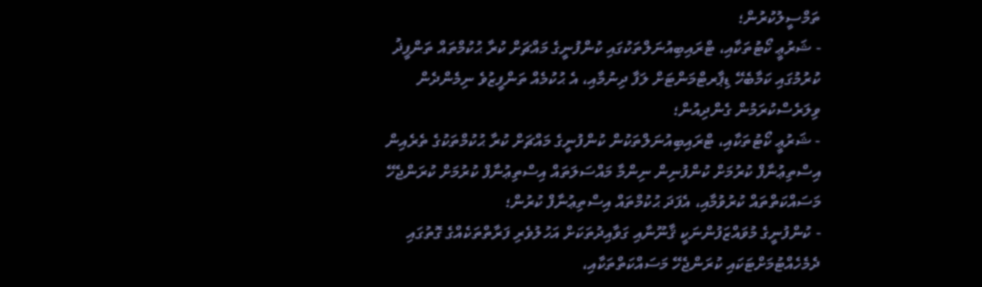ތަމްސީލުކުރުން؛
- ޝަރުޢީ ކޯޓުތަކާއި، ޓްރައިބިއުނަލްތަކުގައި ކުންފުނީގެ މައްޗަށް ކުރާ ޙުކުމްތައް ތަންފީޛު ކުރުމުގައި ކަމާބެހޭ ޑިޕާރޓްމަންޓަށް ލަފާ ދިނުމާއި، އެ ޙުކުމެއް ތަންފީޒުވެ ނިމެންދެން ވިލަރެސްކުރަމުން ގެންދިއުން؛
- ޝަރުޢީ ކޯޓުތަކާއި، ޓްރައިބިއުނަލްތަކުން ކުންފުނީގެ މައްޗަށް ކުރާ ޙުކުމްތަކުގެ ތެރެއިން އިސްތިޢުނާފް ކުރުމަށް ކުންފުނިން ނިންމާ މައްސަލަތައް އިސްތިޢުނާފް ކުރުމަށް ކުރަންޖެހޭ މަސައްކަތްތައް ކުރުވުމާއި، އެފަދަ ޙުކުމްތައް އިސްތިޢުނާފް ކުރުން؛
- ކުންފުނީގެ މުވައްޒަފުންނަކީ ޤާނޫނާއި ގަވާއިދުތަކަށް އަހުލުވެރި ފަރާތްތަކެއްގެ ގޮތުގައި ދެމެހެއްޓުމަށްޓަކައި ކުރަންޖެހޭ މަސައްކަތްތަކާއި،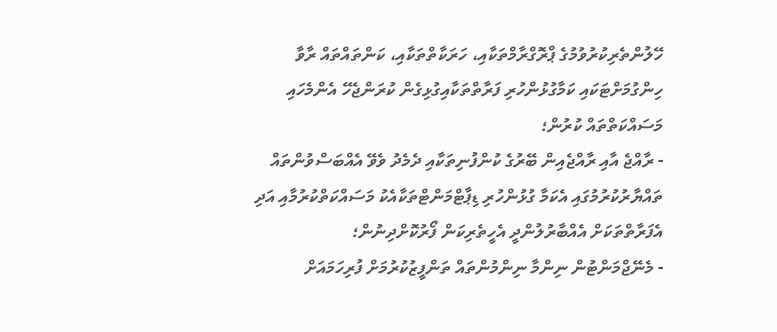ހޭލުންތެރިކުރުވުމުގެ ޕްރޮގްރާމްތަކާއި، ހަރަކާތްތަކާއި، ކަންތައްތައް ރާވާ ހިންގުމަށްޓަކައި ކަމާގުޅުންހުރި ފަރާތްތަކާއިގުޅިގެން ކުރަންޖެހޭ އެންމެހައި މަސައްކަތްތައް ކުރުން؛
- ރާއްޖެ އާއި ރާއްޖެއިން ބޭރުގެ ކުންފުނިތަކާއި ދެމެދު ވެވޭ އެއްބަސްވުންތައް ތައްޔާރުކުރުމުގައި އެކަމާ ގުޅުންހުރި ޑިޕާޓްމަންޓްތަކާއެކު މަސައްކަތްކުރުމާއި އަދި އެފަރާތްތަކަށް އެއްބާރުލުންދީ އެހީތެރިކަން ފޯރުކޮށްދިނުން؛
- މެނޭޖްމަންޓުން ނިންމާ ނިންމުންތައް ތަންފީޒުކުރުމަށް ފުރިހަމައަށް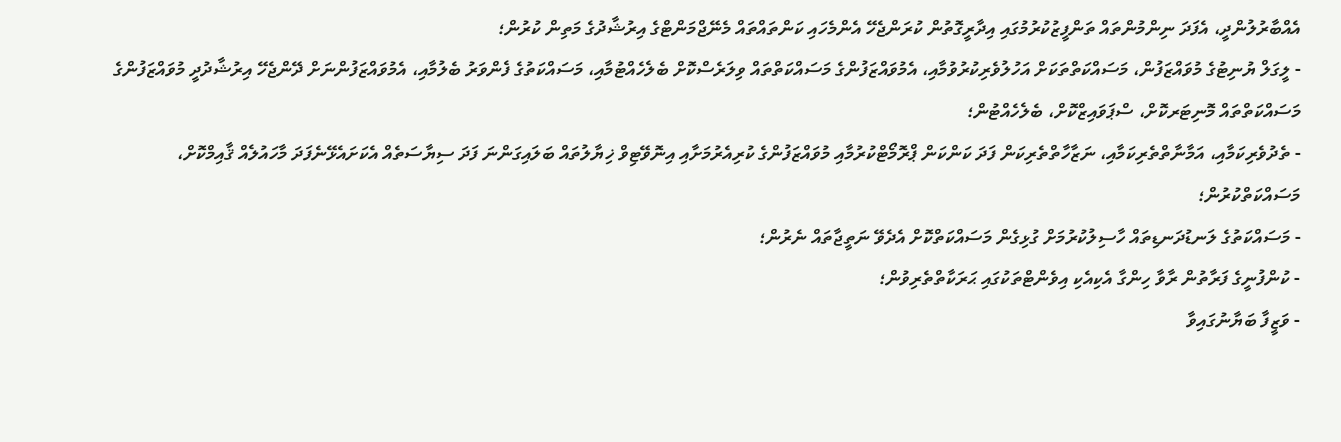އެއްބާރުލުންދީ، އެފަދަ ނިންމުންތައް ތަންފީޒުކުރުމުގައި އިދާރީގޮތުން ކުރަންޖެހޭ އެންމެހައި ކަންތައްތައް މެނޭޖްމަންޓްގެ އިރުޝާދުގެ މަތިން ކުރުން؛
- ލީގަލް ޔުނިޓުގެ މުވައްޒަފުން، މަސައްކަތްތަކަށް އަހުލުވެރިކުރުވުމާއި، އެމުވައްޒަފުންގެ މަސައްކަތްތައް ވިލަރެސްކޮށް ބެލެހެއްޓުމާއި، މަސައްކަތުގެ ފެންވަރު ބެލުމާއި، އެމުވައްޒަފުންނަށް ދޭންޖެހޭ އިރުޝާދުދީ މުވައްޒަފުންގެ މަސައްކަތްތައް މޮނިޓަރކޮށް، ސްޕަވައިޒްކޮށް، ބެލެހެއްޓުން؛
- ތެދުވެރިކަމާއި، އަމާނާތްތެރިކަމާއި، ނަޒާހާތްތެރިކަން ފަދަ ކަންކަން ޕްރޮމޯޓްކުރުމާއި މުވައްޒަފުންގެ ކުރިއެރުމަށާއި އިނޮވޭޓިވް ޚިޔާލުތައް ބަލައިގަންނަ ފަދަ ސިޔާސަތެއް އެކަށައެޅޭނެފަދަ މާހައުލެއް ޤާއިމްކޮށް، މަސައްކަތްކުރުން؛
- މަސައްކަތުގެ ލަނޑުދަނޑިތައް ހާސިލުކުރުމަށް ގުޅިގެން މަސައްކަތްކޮށް އެދެވޭ ނަތީޖާތައް ނެރުން؛
- ކުންފުނީގެ ފަރާތުން ރާވާ ހިންގާ އެކިއެކި އިވެންޓްތަކުގައި ޙަރަކާތްތެރިވުން؛
- ވަޒީފާ ބަޔާނުގައިވާ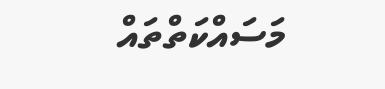މަސައްކަތްތައް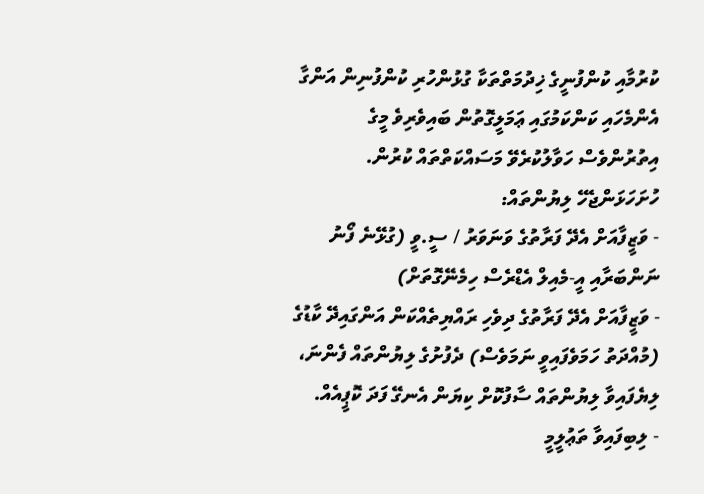ކުރުމާއި ކުންފުނީގެ ޚިދުމަތްތަކާ ގުޅުންހުރި ކުންފުނިން އަންގާ އެންމެހައި ކަންކަމުގައި ޢަމަލީގޮތުން ބައިވެރިވެ މީގެ އިތުރުންވެސް ހަވާލުކުރެވޭ މަސައްކަތްތައް ކުރުން.
ހުށަހަޅަންޖެހޭ ލިޔުންތައް:
- ވަޒީފާއަށް އެދޭ ފަރާތުގެ ވަނަވަރު / ސީ.ވީ (ގުޅޭނެ ފޯނު ނަންބަރާއި އީ-މެއިލް އެޑްރެސް ހިމެނޭގޮތަށް)
- ވަޒީފާއަށް އެދޭ ފަރާތުގެ ދިވެހި ރައްޔިތެއްކަން އަންގައިދޭ ކާޑުގެ (މުއްދަތު ހަމަވެފައިވީ ނަމަވެސް) ދެފުށުގެ ލިޔުންތައް ފެންނަ، ލިޔެފައިވާ ލިޔުންތައް ސާފުކޮށް ކިޔަން އެނގޭ ފަދަ ކޮޕީއެއް.
- ލިބިފައިވާ ތަޢުލީމީ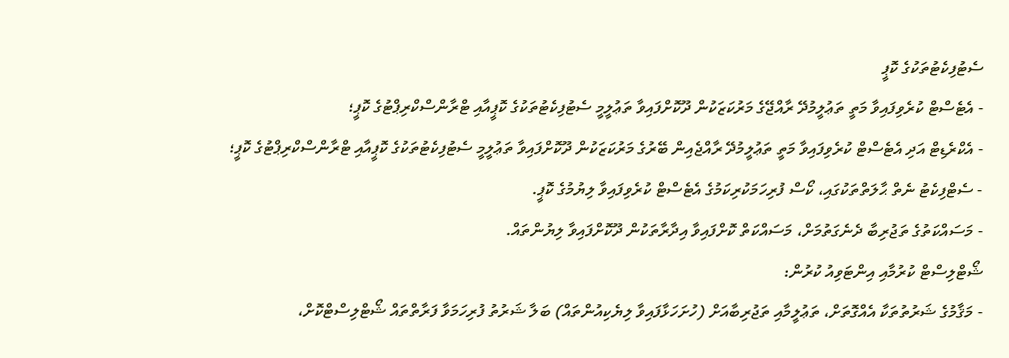ސެޓުފިކެޓުތަކުގެ ކޮޕީ
- އެޓެސްޓް ކުރެވިފައިވާ މަތީ ތަޢުލީމުދޭ ރާއްޖޭގެ މަރުކަޒަކުން ދޫކޮށްފައިވާ ތަޢުލީމީ ސެޓުފިކެޓުތަކުގެ ކޮޕީއާއި ޓްރާންސްކްރިޕްޓުގެ ކޮޕީ؛
- އެކްރެޑިޓް އަދި އެޓެސްޓް ކުރެވިފައިވާ މަތީ ތަޢުލީމުދޭ ރާއްޖެއިން ބޭރުގެ މަރުކަޒަކުން ދޫކޮށްފައިވާ ތަޢުލީމީ ސެޓުފިކެޓުތަކުގެ ކޮޕީއާއި ޓްރާންސްކްރިޕްޓުގެ ކޮޕީ؛
- ސެޓްފިކެޓު ނެތް ޙާލަތްތަކުގައި، ކޯސް ފުރިހަމަކުރިކަމުގެ އެޓެސްޓް ކުރެވިފައިވާ ލިޔުމުގެ ކޮޕީ.
- މަސައްކަތުގެ ތަޖުރިބާ ދެނެގަތުމަށް، މަސައްކަތް ކޮށްފައިވާ އިދާރާތަކުން ދޫކޮށްފައިވާ ލިޔުންތައް.
ޝޯޓްލިސްޓް ކުރުމާއި އިންޓަވިއު ކުރުން:
- މަޤާމުގެ ޝަރުތުތަކާ އެއްގޮތަށް، ތަޢުލީމާއި ތަޖުރިބާއަށް (ހުށަހަޅާފައިވާ ލިޔެކިއުންތައް) ބަލާ ޝަރުތު ފުރިހަމަވާ ފަރާތްތައް ޝޯޓްލިސްޓްކޮށް،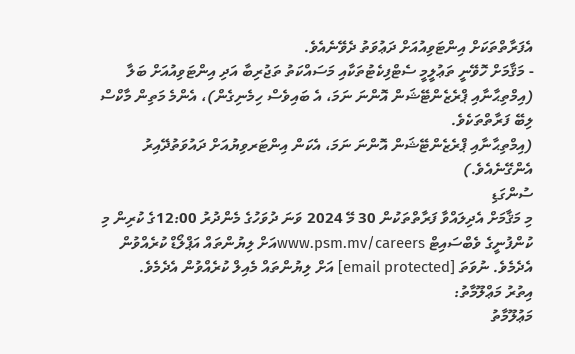އެފަރާތްތަކަށް އިންޓަވިއުއަށް ދަޢުވަތު ދެވޭނެއެވެ.
- މަޤާމަށް ހޮވޭނީ ތަޢުލީމީ ސެޓްފިކެޓުތަކާއި މަސައްކަތު ތަޖުރިބާ އަދި އިންޓަވިއުއަށް ބަލާ (އިމްތިޙާނާއި ޕްރެޒެންޓޭޝަން އޮންނަ ނަމަ، އެ ބައިވެސް ހިމެނިގެން)، އެންމެ މަތިން މާކްސް ލިބޭ ފަރާތްތަކެވެ.
(އިމްތިޙާނާއި ޕްރެޒެންޓޭޝަން އޮންނަ ނަމަ، އެކަން އިންޓަރވިޔުއަށް ދައުވަތުދޭއިރު އެންގޭނެއެވެ.)
ސުންގަޑި
މި މަޤާމަށް އެދިލައްވާ ފަރާތްތަކުން 30 މޭ 2024 ވަނަ ދުވަހުގެ މެންދުރު 12:00ގެ ކުރިން މި ކުންފުނީގެ ވެބްސައިޓް www.psm.mv/careersއަށް ލިޔުންތައް އަޕްލޯޑް ކުރެއްވުން އެދެމެވެ. ނުވަތަ [email protected] އަށް ލިޔުންތައް މެއިލް ކުރެއްވުން އެދެމެވެ.
އިތުރު މަޢްލޫމާތު:
މަޢުލޫމާތު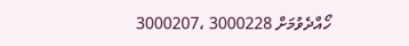ހޯއްދެވުމަށް 3000228 ،3000207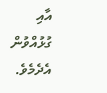އާއި ގުޅުއްވުން އެދެމެވެ.